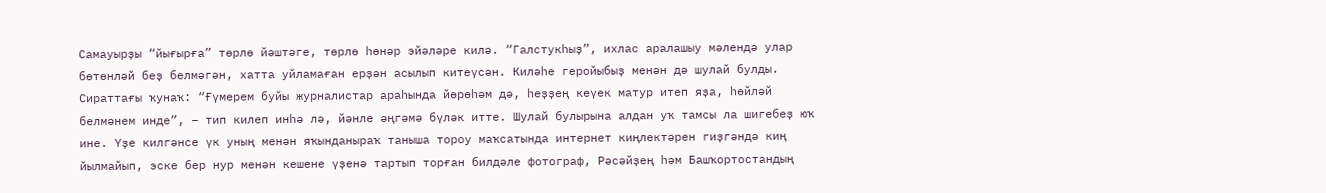Самауырҙы “йығырға” төрлө йәштәге, төрлө һөнәр эйәләре килә. “Галстукһыҙ”, ихлас аралашыу мәлендә улар бөтөнләй беҙ белмәгән, хатта уйламаған ерҙән асылып китеүсән. Киләһе геройыбыҙ менән дә шулай булды. Сираттағы ҡунаҡ: “Ғүмерем буйы журналистар араһында йөрөһәм дә, һеҙҙең кеүек матур итеп яҙа, һөйләй белмәнем инде”, – тип килеп инһә лә, йәнле әңгәмә бүләк итте. Шулай булырына алдан уҡ тамсы ла шигебеҙ юҡ ине. Үҙе килгәнсе үк уның менән яҡынданыраҡ таныша тороу маҡсатында интернет киңлектәрен гиҙгәндә киң йылмайып, эске бер нур менән кешене үҙенә тартып торған билдәле фотограф, Рәсәйҙең һәм Башҡортостандың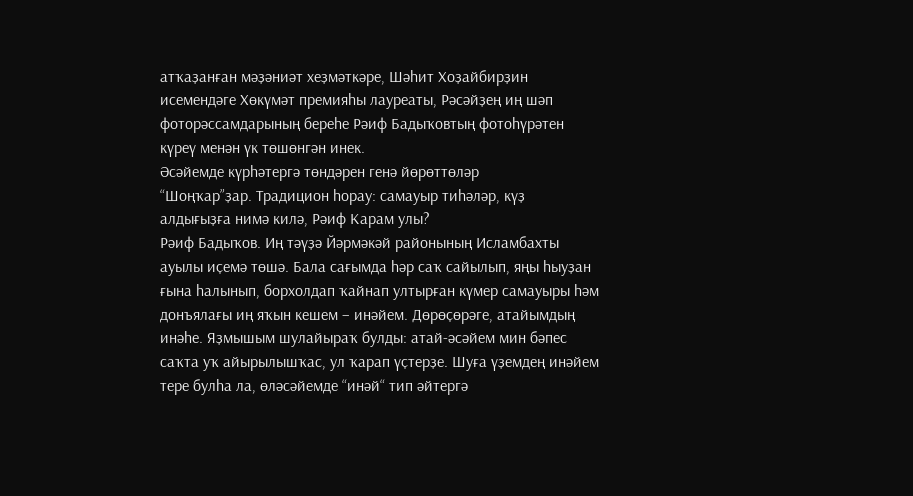атҡаҙанған мәҙәниәт хеҙмәткәре, Шәһит Хоҙайбирҙин исемендәге Хөкүмәт премияһы лауреаты, Рәсәйҙең иң шәп фоторәссамдарының береһе Рәиф Бадыҡовтың фотоһүрәтен күреү менән үк төшөнгән инек.
Әсәйемде күрһәтергә төндәрен генә йөрөттөләр
“Шоңҡар”ҙар. Традицион һорау: самауыр тиһәләр, күҙ алдығыҙға нимә килә, Рәиф Карам улы?
Рәиф Бадыҡов. Иң тәүҙә Йәрмәкәй районының Исламбахты ауылы иҫемә төшә. Бала сағымда һәр саҡ сайылып, яңы һыуҙан ғына һалынып, борхолдап ҡайнап ултырған күмер самауыры һәм донъялағы иң яҡын кешем – инәйем. Дөрөҫөрәге, атайымдың инәһе. Яҙмышым шулайыраҡ булды: атай-әсәйем мин бәпес саҡта уҡ айырылышҡас, ул ҡарап үҫтерҙе. Шуға үҙемдең инәйем тере булһа ла, өләсәйемде “инәй“ тип әйтергә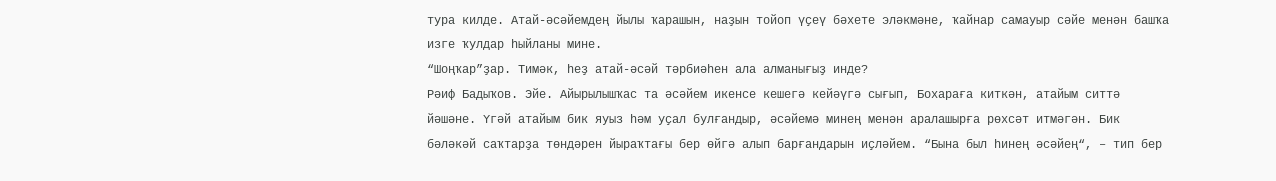тура килде. Атай-әсәйемдең йылы ҡарашын, наҙын тойоп үҫеү бәхете эләкмәне, ҡайнар самауыр сәйе менән башҡа изге ҡулдар һыйланы мине.
“Шоңҡар”ҙар. Тимәк, һеҙ атай-әсәй тәрбиәһен ала алманығыҙ инде?
Рәиф Бадыҡов. Эйе. Айырылышҡас та әсәйем икенсе кешегә кейәүгә сығып, Бохараға киткән, атайым ситтә йәшәне. Үгәй атайым бик яуыз һәм уҫал булғандыр, әсәйемә минең менән аралашырға рөхсәт итмәгән. Бик бәләкәй саҡтарҙа төндәрен йыраҡтағы бер өйгә алып барғандарын иҫләйем. “Бына был һинең әсәйең“, – тип бер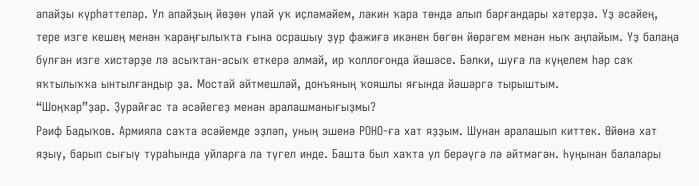апайҙы күрһәттеләр. Ул апайҙың йөҙөн улай уҡ иҫләмәйем, ләкин ҡара төндә алып барғандары хәтерҙә. Үҙ әсәйең, тере изге кешең менән ҡараңғылыҡта ғына осрашыу ҙур фажиғә икәнен бөгөн йөрәгем менән ныҡ аңлайым. Үҙ балаңа булған изге хистәрҙе лә асыҡтан-асыҡ еткерә алмай, ир ҡоллоғонда йәшәсе. Бәлки, шуға ла күңелем һәр саҡ яҡтылыҡҡа ынтылғандыр ҙа. Мостай әйтмешләй, донъяның ҡояшлы яғында йәшәргә тырыштым.
“Шоңҡар”ҙар. Ҙурайғас та әсәйегеҙ менән аралашманығыҙмы?
Рәиф Бадыҡов. Армияла саҡта әсәйемде эҙләп, уның эшенә РОНО-ға хат яҙҙым. Шунан аралашып киттек. Өйөнә хат яҙыу, барып сығыу тураһында уйларға ла түгел инде. Башта был хаҡта ул берәүгә лә әйтмәгән. Һуңынан балалары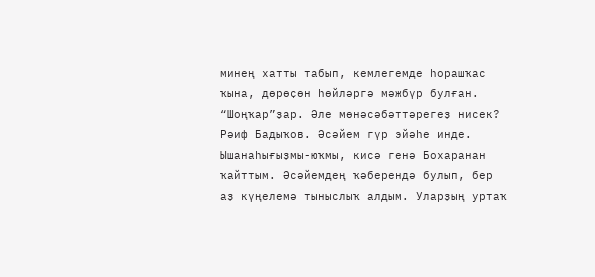минең хатты табып, кемлегемде һорашҡас ҡына, дөрөҫөн һөйләргә мәжбүр булған.
“Шоңҡар”ҙар. Әле мөнәсәбәттәрегеҙ нисек?
Рәиф Бадыҡов. Әсәйем гүр эйәһе инде. Ышанаһығыҙмы-юҡмы, кисә генә Бохаранан ҡайттым. Әсәйемдең ҡәберендә булып, бер аҙ күңелемә тыныслыҡ алдым. Уларҙың уртаҡ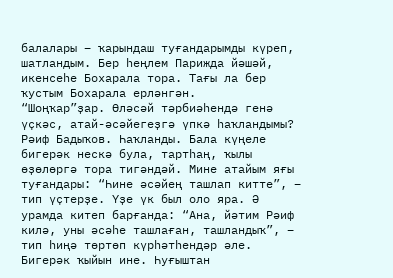балалары – ҡарындаш туғандарымды күреп, шатландым. Бер һеңлем Парижда йәшәй, икенсеһе Бохарала тора. Тағы ла бер ҡустым Бохарала ерләнгән.
“Шоңҡар”ҙар. Өләсәй тәрбиәһендә генә үҫкәс, атай-әсәйегеҙгә үпкә һаҡландымы?
Рәиф Бадыҡов. Һаҡланды. Бала күңеле бигерәк нескә була, тартһаң, ҡылы өҙөлөргә тора тигәндәй. Мине атайым яғы туғандары: “Һине әсәйең ташлап китте”, – тип үҫтерҙе. Үҙе үк был оло яра. Ә урамда китеп барғанда: “Ана, йәтим Рәиф килә, уны әсәһе ташлаған, ташландыҡ”, – тип һиңә төртөп күрһәтһендәр әле. Бигерәк ҡыйын ине. Һуғыштан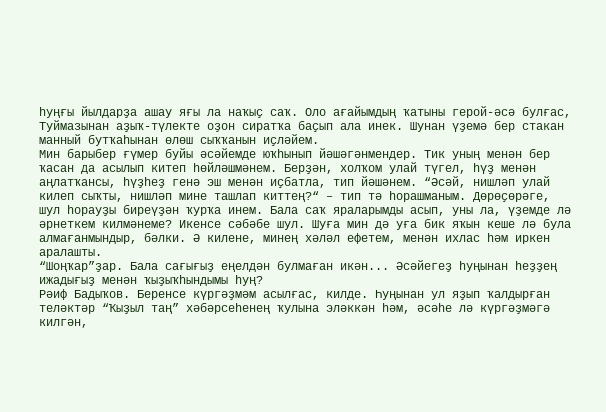һуңғы йылдарҙа ашау яғы ла наҡыҫ саҡ. Оло ағайымдың ҡатыны герой-әсә булғас, Туймазынан аҙыҡ-түлекте оҙон сиратҡа баҫып ала инек. Шунан үҙемә бер стакан манный бутҡаһынан өлөш сыҡҡанын иҫләйем.
Мин барыбер ғүмер буйы әсәйемде юҡһынып йәшәгәнмендер. Тик уның менән бер ҡасан да асылып китеп һөйләшмәнем. Берҙән, холҡом улай түгел, һүҙ менән аңлатҡансы, һүҙһеҙ генә эш менән иҫбатла, тип йәшәнем. “Әсәй, нишләп улай килеп сыҡты, нишләп мине ташлап киттең?“ – тип тә һорашманым. Дөрөҫөрәге, шул һорауҙы биреүҙән ҡурҡа инем. Бала саҡ яраларымды асып, уны ла, үҙемде лә әрнеткем килмәнеме? Икенсе сәбәбе шул. Шуға мин дә уға бик яҡын кеше лә була алмағанмындыр, бәлки. Ә килене, минең хәләл ефетем, менән ихлас һәм иркен аралашты.
“Шоңҡар”ҙар. Бала сағығыҙ еңелдән булмаған икән... Әсәйегеҙ һуңынан һеҙҙең ижадығыҙ менән ҡыҙыҡһындымы һуң?
Рәиф Бадыҡов. Беренсе күргәҙмәм асылғас, килде. Һуңынан ул яҙып ҡалдырған теләктәр “Ҡыҙыл таң” хәбәрсеһенең ҡулына эләккән һәм, әсәһе лә күргәҙмәгә килгән,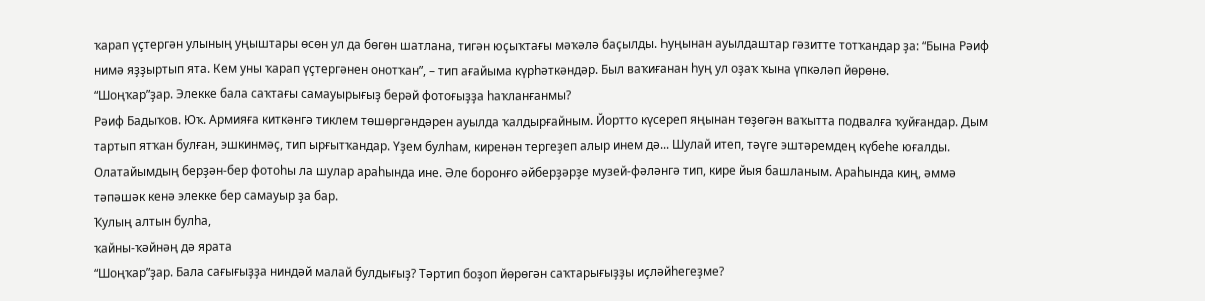ҡарап үҫтергән улының уңыштары өсөн ул да бөгөн шатлана, тигән юҫыҡтағы мәҡәлә баҫылды. Һуңынан ауылдаштар гәзитте тотҡандар ҙа: “Бына Рәиф нимә яҙҙыртып ята. Кем уны ҡарап үҫтергәнен онотҡан”, – тип ағайыма күрһәткәндәр. Был ваҡиғанан һуң ул оҙаҡ ҡына үпкәләп йөрөнө.
“Шоңҡар”ҙар. Элекке бала саҡтағы самауырығыҙ берәй фотоғыҙҙа һаҡланғанмы?
Рәиф Бадыҡов. Юҡ. Армияға киткәнгә тиклем төшөргәндәрен ауылда ҡалдырғайным. Йортто күсереп яңынан төҙөгән ваҡытта подвалға ҡуйғандар. Дым тартып ятҡан булған, эшкинмәҫ, тип ырғытҡандар. Үҙем булһам, киренән тергеҙеп алыр инем дә... Шулай итеп, тәүге эштәремдең күбеһе юғалды. Олатайымдың берҙән-бер фотоһы ла шулар араһында ине. Әле боронғо әйберҙәрҙе музей-фәләнгә тип, кире йыя башланым. Араһында киң, әммә тәпәшәк кенә элекке бер самауыр ҙа бар.
Ҡулың алтын булһа,
ҡайны-ҡәйнәң дә ярата
“Шоңҡар”ҙар. Бала сағығыҙҙа ниндәй малай булдығыҙ? Тәртип боҙоп йөрөгән саҡтарығыҙҙы иҫләйһегеҙме?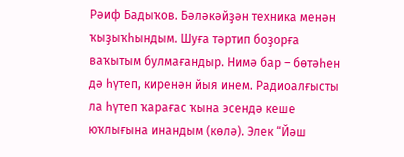Рәиф Бадыҡов. Бәләкәйҙән техника менән ҡыҙыҡһындым. Шуға тәртип боҙорға ваҡытым булмағандыр. Нимә бар – бөтәһен дә һүтеп, киренән йыя инем. Радиоалғысты ла һүтеп ҡарағас ҡына эсендә кеше юҡлығына инандым (көлә). Элек “Йәш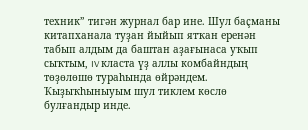техник” тигән журнал бар ине. Шул баҫманы китапханала туҙан йыйып ятҡан еренән табып алдым да баштан аҙағынаса уҡып сыҡтым, IV класта үҙ аллы комбайндың төҙөлөшө тураһында өйрәндем. Ҡыҙыҡһыныуым шул тиклем көслө булғандыр инде.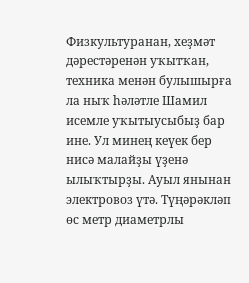Физкультуранан, хеҙмәт дәрестәренән уҡытҡан, техника менән булышырға ла ныҡ һәләтле Шамил исемле уҡытыусыбыҙ бар ине. Ул минең кеүек бер нисә малайҙы үҙенә ылыҡтырҙы. Ауыл янынан электровоз үтә. Түңәрәкләп өс метр диаметрлы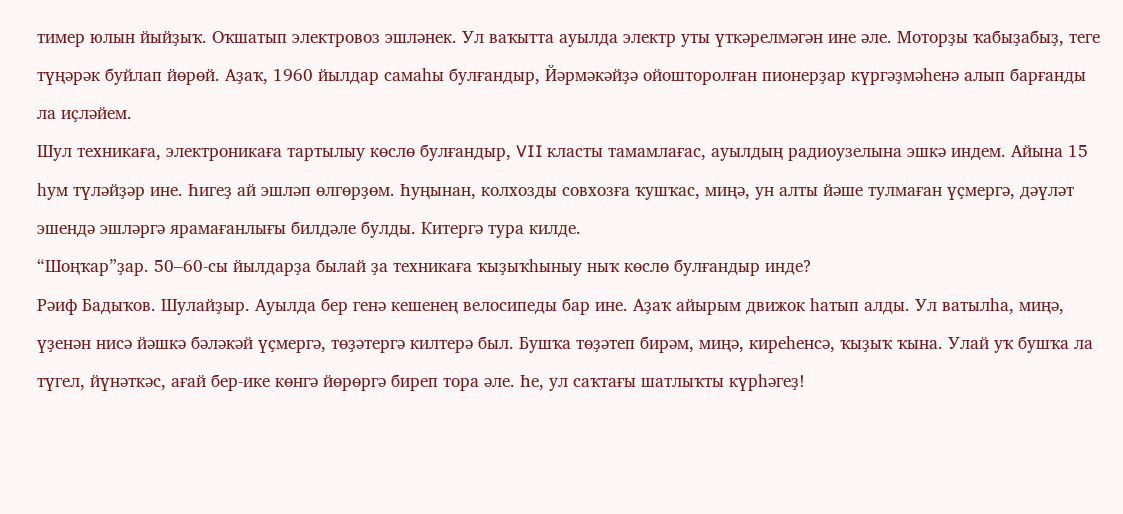тимер юлын йыйҙыҡ. Оҡшатып электровоз эшләнек. Ул ваҡытта ауылда электр уты үткәрелмәгән ине әле. Моторҙы ҡабыҙабыҙ, теге түңәрәк буйлап йөрөй. Аҙаҡ, 1960 йылдар самаһы булғандыр, Йәрмәкәйҙә ойошторолған пионерҙар күргәҙмәһенә алып барғанды ла иҫләйем.
Шул техникаға, электроникаға тартылыу көслө булғандыр, VII класты тамамлағас, ауылдың радиоузелына эшкә индем. Айына 15 һум түләйҙәр ине. Һигеҙ ай эшләп өлгөрҙөм. Һуңынан, колхозды совхозға ҡушҡас, миңә, ун алты йәше тулмаған үҫмергә, дәүләт эшендә эшләргә ярамағанлығы билдәле булды. Китергә тура килде.
“Шоңҡар”ҙар. 50–60-сы йылдарҙа былай ҙа техникаға ҡыҙыҡһыныу ныҡ көслө булғандыр инде?
Рәиф Бадыҡов. Шулайҙыр. Ауылда бер генә кешенең велосипеды бар ине. Аҙаҡ айырым движок һатып алды. Ул ватылһа, миңә, үҙенән нисә йәшкә бәләкәй үҫмергә, төҙәтергә килтерә был. Бушҡа төҙәтеп бирәм, миңә, киреһенсә, ҡыҙыҡ ҡына. Улай уҡ бушҡа ла түгел, йүнәткәс, ағай бер-ике көнгә йөрөргә биреп тора әле. Һе, ул саҡтағы шатлыҡты күрһәгеҙ!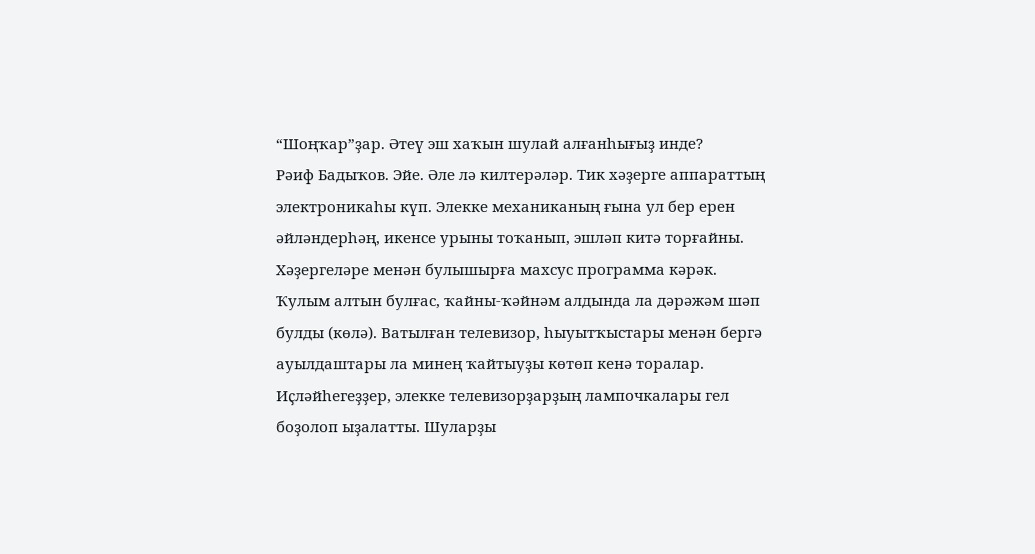“Шоңҡар”ҙар. Әтеү эш хаҡын шулай алғанһығыҙ инде?
Рәиф Бадыҡов. Эйе. Әле лә килтерәләр. Тик хәҙерге аппараттың электроникаһы күп. Элекке механиканың ғына ул бер ерен әйләндерһәң, икенсе урыны тоҡанып, эшләп китә торғайны. Хәҙергеләре менән булышырға махсус программа кәрәк.
Ҡулым алтын булғас, ҡайны-ҡәйнәм алдында ла дәрәжәм шәп булды (көлә). Ватылған телевизор, һыуытҡыстары менән бергә ауылдаштары ла минең ҡайтыуҙы көтөп кенә торалар. Иҫләйһегеҙҙер, элекке телевизорҙарҙың лампочкалары гел боҙолоп ыҙалатты. Шуларҙы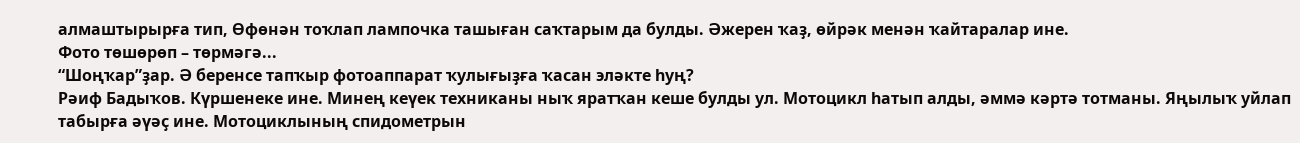алмаштырырға тип, Өфөнән тоҡлап лампочка ташыған саҡтарым да булды. Әжерен ҡаҙ, өйрәк менән ҡайтаралар ине.
Фото төшөрөп – төрмәгә...
“Шоңҡар”ҙар. Ә беренсе тапҡыр фотоаппарат ҡулығыҙға ҡасан эләкте һуң?
Рәиф Бадыҡов. Күршенеке ине. Минең кеүек техниканы ныҡ яратҡан кеше булды ул. Мотоцикл һатып алды, әммә кәртә тотманы. Яңылыҡ уйлап табырға әүәҫ ине. Мотоциклының спидометрын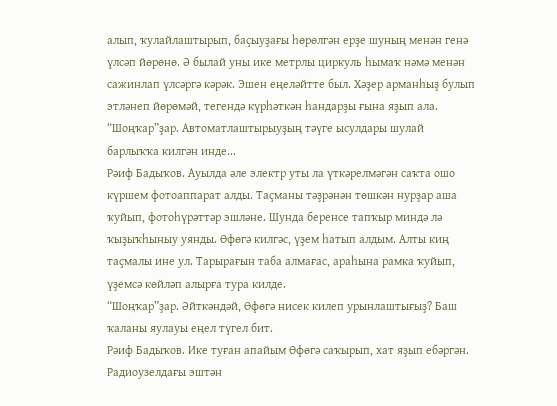алып, ҡулайлаштырып, баҫыуҙағы һөрөлгән ерҙе шуның менән генә үлсәп йөрөнө. Ә былай уны ике метрлы циркуль һымаҡ нәмә менән сажинлап үлсәргә кәрәк. Эшен еңеләйтте был. Хәҙер арманһыҙ булып этләнеп йөрөмәй, тегендә күрһәткән һандарҙы ғына яҙып ала.
“Шоңҡар”ҙар. Автоматлаштырыуҙың тәүге ысулдары шулай барлыҡҡа килгән инде...
Рәиф Бадыҡов. Ауылда әле электр уты ла үткәрелмәгән саҡта ошо күршем фотоаппарат алды. Таҫманы тәҙрәнән төшкән нурҙар аша ҡуйып, фотоһүрәттәр эшләне. Шунда беренсе тапҡыр миндә лә ҡыҙыҡһыныу уянды. Өфөгә килгәс, үҙем һатып алдым. Алты киң таҫмалы ине ул. Тарырағын таба алмағас, араһына рамка ҡуйып, үҙемсә көйләп алырға тура килде.
“Шоңҡар”ҙар. Әйткәндәй, Өфөгә нисек килеп урынлаштығыҙ? Баш ҡаланы яулауы еңел түгел бит.
Рәиф Бадыҡов. Ике туған апайым Өфөгә саҡырып, хат яҙып ебәргән. Радиоузелдағы эштән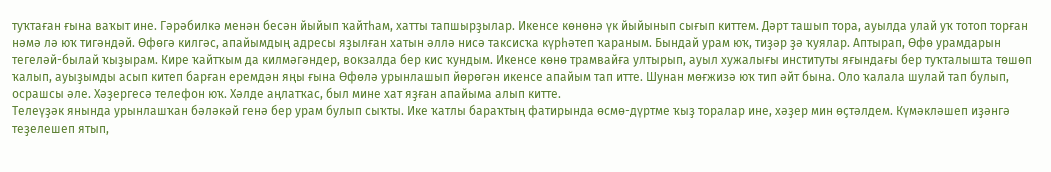туҡтаған ғына ваҡыт ине. Гәрәбилкә менән бесән йыйып ҡайтһам, хатты тапшырҙылар. Икенсе көнөнә үк йыйынып сығып киттем. Дәрт ташып тора, ауылда улай уҡ тотоп торған нәмә лә юҡ тигәндәй. Өфөгә килгәс, апайымдың адресы яҙылған хатын әллә нисә таксисҡа күрһәтеп ҡараным. Бындай урам юҡ, тиҙәр ҙә ҡуялар. Аптырап, Өфө урамдарын тегеләй-былай ҡыҙырам. Кире ҡайтҡым да килмәгәндер, вокзалда бер кис ҡундым. Икенсе көнө трамвайға ултырып, ауыл хужалығы институты яғындағы бер туҡталышта төшөп ҡалып, ауыҙымды асып китеп барған еремдән яңы ғына Өфөлә урынлашып йөрөгән икенсе апайым тап итте. Шунан мөғжизә юҡ тип әйт бына. Оло ҡалала шулай тап булып, осрашсы әле. Хәҙергесә телефон юҡ. Хәлде аңлатҡас, был мине хат яҙған апайыма алып китте.
Телеүҙәк янында урынлашҡан бәләкәй генә бер урам булып сыҡты. Ике ҡатлы бараҡтың фатирында өсмө-дүртме ҡыҙ торалар ине, хәҙер мин өҫтәлдем. Күмәкләшеп иҙәнгә теҙелешеп ятып,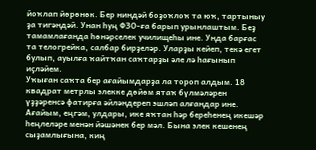йоҡлап йөрөнөк. Бер ниндәй боҙоҡлоҡ та юҡ, тартыныу ҙа тигәндәй. Унан һуң ФЗО-ға барып урынлаштым. Беҙ тамамлағанда һөнәрселек училищеһы ине. Унда барғас та телогрейка, салбар бирҙеләр. Уларҙы кейеп, текә егет булып, ауылға ҡайтҡан саҡтарҙы әле лә һағынып иҫләйем.
Уҡыған саҡта бер ағайымдарҙа ла тороп алдым. 18 квадрат метрлы элекке дөйөм ятаҡ бүлмәләрен үҙҙәренсә фатирға әйләндереп эшләп алғандар ине. Ағайым, еңгәм, улдары, ике яҡтан һәр береһенең икешәр һеңлеләре менән йәшәнек бер мәл. Бына элек кешенең сыҙамлығына, киң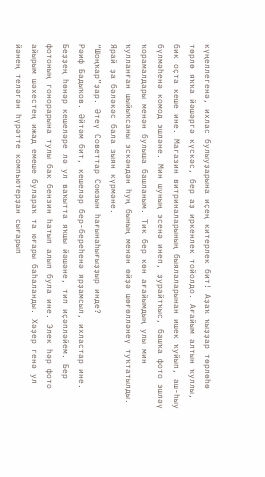күңеллегенә, ихлас булыуҙарына иҫең китерлек бит! Аҙаҡ ҡыҙҙар төрлөһө төрлө яҡҡа йәшәргә күскәс, бер аҙ иркенлек тойолдо. Ағайым алтын ҡуллы, бик оҫта кеше ине. Магазин витриналарының быялаларынан ишек ҡуйып, аш-һыу бүлмәһенә комод эшләне. Мин шуның эсенә инеп, ҙурайтҡыс, башҡа фото эшләү ҡорамалдары менән булыша башланым. Тик бер көн ағайымдың улы мин ҡулланған шыйыҡсаны эскәндән һуң бының менән өйҙә шөғөлләнеү туҡтатылды. Ярай ҙа бәләкәс бала зыян күрмәне.
“Шоңҡар”ҙар. Әтеү Советтар Союзын һағынаһығыҙҙыр инде?
Рәиф Бадыҡов. Әйтәм бит, кешеләр бер-береһенә ярҙамсыл, ихластар ине. Беҙҙең һөнәр кешеләре лә ул ваҡытта яҡшы йәшәне, тип иҫәпләйем. Бер фотоның гонорарына тулы бак бензин һатып алып була ине. Элек һәр фото айырым шәхестең ижад емеше булараҡ та юғары баһаланды. Хәҙер генә ул йәнең теләгән һүрәтте компьютерҙан сығарып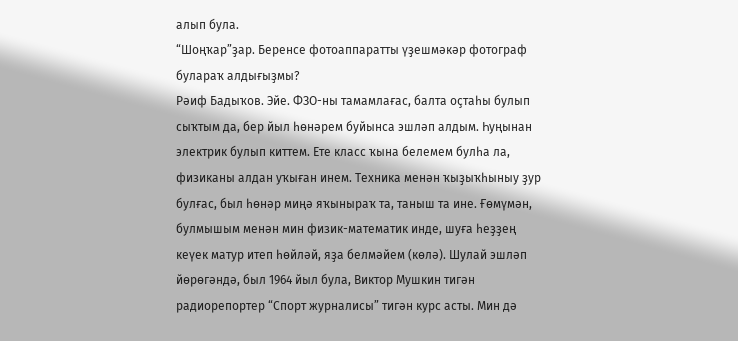алып була.
“Шоңҡар”ҙар. Беренсе фотоаппаратты үҙешмәкәр фотограф булараҡ алдығыҙмы?
Рәиф Бадыҡов. Эйе. ФЗО-ны тамамлағас, балта оҫтаһы булып сыҡтым да, бер йыл һөнәрем буйынса эшләп алдым. Һуңынан электрик булып киттем. Ете класс ҡына белемем булһа ла, физиканы алдан уҡыған инем. Техника менән ҡыҙыҡһыныу ҙур булғас, был һөнәр миңә яҡыныраҡ та, таныш та ине. Ғөмүмән, булмышым менән мин физик-математик инде, шуға һеҙҙең кеүек матур итеп һөйләй, яҙа белмәйем (көлә). Шулай эшләп йөрөгәндә, был 1964 йыл була, Виктор Мушкин тигән радиорепортер “Спорт журналисы” тигән курс асты. Мин дә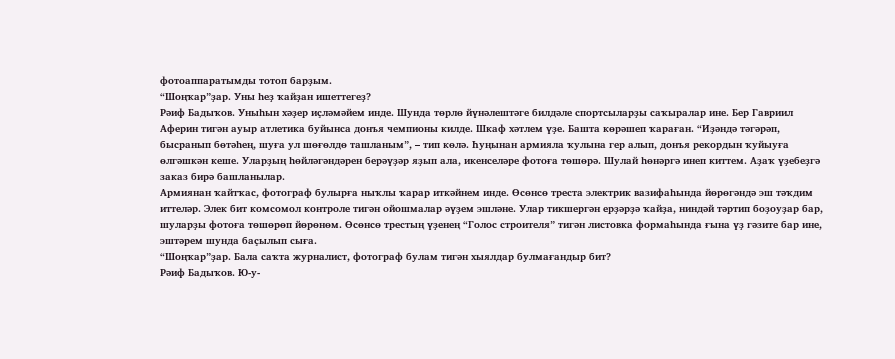фотоаппаратымды тотоп барҙым.
“Шоңҡар”ҙар. Уны һеҙ ҡайҙан ишеттегеҙ?
Рәиф Бадыҡов. Уныһын хәҙер иҫләмәйем инде. Шунда төрлө йүнәлештәге билдәле спортсыларҙы саҡыралар ине. Бер Гавриил Аферин тигән ауыр атлетика буйынса донъя чемпионы килде. Шкаф хәтлем үҙе. Башта көрәшеп ҡараған. “Иҙәндә тәгәрәп, бысранып бөтәһең, шуға ул шөғөлдө ташланым”, – тип көлә. Һуңынан армияла ҡулына гер алып, донъя рекордын ҡуйыуға өлгәшкән кеше. Уларҙың һөйләгәндәрен берәүҙәр яҙып ала, икенселәре фотоға төшөрә. Шулай һөнәргә инеп киттем. Аҙаҡ үҙебеҙгә заказ бирә башланылар.
Армиянан ҡайтҡас, фотограф булырға ныҡлы ҡарар иткәйнем инде. Өсөнсө треста электрик вазифаһында йөрөгәндә эш тәҡдим иттеләр. Элек бит комсомол контроле тигән ойошмалар әүҙем эшләне. Улар тикшергән ерҙәрҙә ҡайҙа, ниндәй тәртип боҙоуҙар бар, шуларҙы фотоға төшөрөп йөрөнөм. Өсөнсө трестың үҙенең “Голос строителя” тигән листовка формаһында ғына үҙ гәзите бар ине, эштәрем шунда баҫылып сыға.
“Шоңҡар”ҙар. Бала саҡта журналист, фотограф булам тигән хыялдар булмағандыр бит?
Рәиф Бадыҡов. Ю-у-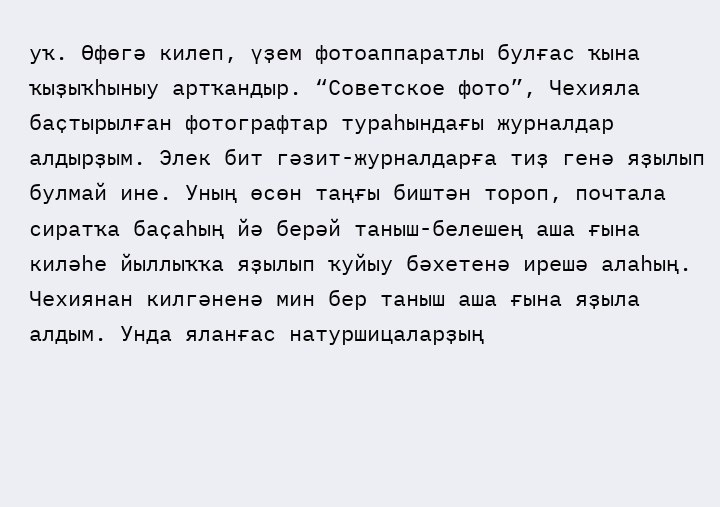уҡ. Өфөгә килеп, үҙем фотоаппаратлы булғас ҡына ҡыҙыҡһыныу артҡандыр. “Советское фото”, Чехияла баҫтырылған фотографтар тураһындағы журналдар алдырҙым. Элек бит гәзит-журналдарға тиҙ генә яҙылып булмай ине. Уның өсөн таңғы биштән тороп, почтала сиратҡа баҫаһың йә берәй таныш-белешең аша ғына киләһе йыллыҡҡа яҙылып ҡуйыу бәхетенә ирешә алаһың. Чехиянан килгәненә мин бер таныш аша ғына яҙыла алдым. Унда яланғас натуршицаларҙың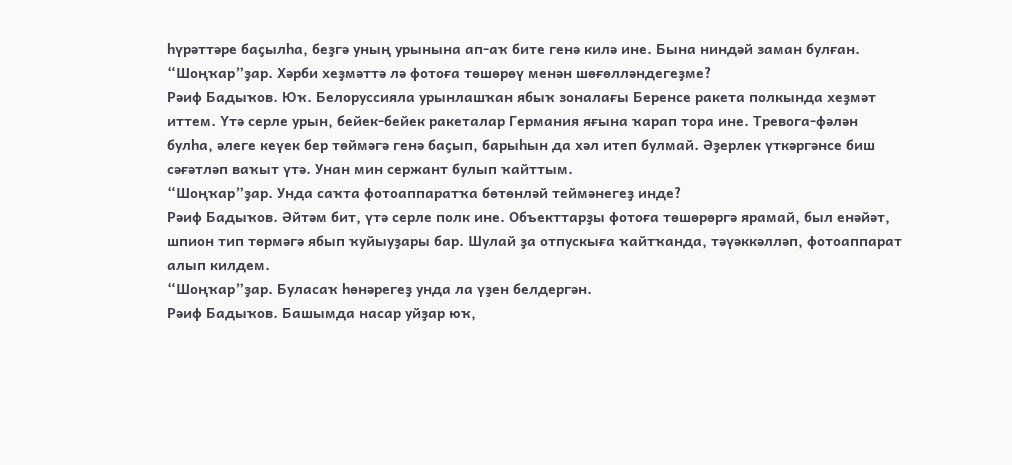һүрәттәре баҫылһа, беҙгә уның урынына ап-аҡ бите генә килә ине. Бына ниндәй заман булған.
“Шоңҡар”ҙар. Хәрби хеҙмәттә лә фотоға төшөрөү менән шөғөлләндегеҙме?
Рәиф Бадыҡов. Юҡ. Белоруссияла урынлашҡан ябыҡ зоналағы Беренсе ракета полкында хеҙмәт иттем. Үтә серле урын, бейек-бейек ракеталар Германия яғына ҡарап тора ине. Тревога-фәлән булһа, әлеге кеүек бер төймәгә генә баҫып, барыһын да хәл итеп булмай. Әҙерлек үткәргәнсе биш сәғәтләп ваҡыт үтә. Унан мин сержант булып ҡайттым.
“Шоңҡар”ҙар. Унда саҡта фотоаппаратҡа бөтөнләй теймәнегеҙ инде?
Рәиф Бадыҡов. Әйтәм бит, үтә серле полк ине. Объекттарҙы фотоға төшөрөргә ярамай, был енәйәт, шпион тип төрмәгә ябып ҡуйыуҙары бар. Шулай ҙа отпускыға ҡайтҡанда, тәүәккәлләп, фотоаппарат алып килдем.
“Шоңҡар”ҙар. Буласаҡ һөнәрегеҙ унда ла үҙен белдергән.
Рәиф Бадыҡов. Башымда насар уйҙар юҡ,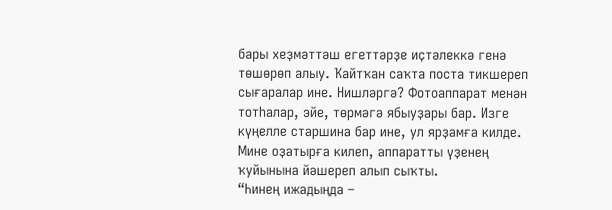бары хеҙмәттәш егеттәрҙе иҫтәлеккә генә төшөрөп алыу. Ҡайтҡан саҡта поста тикшереп сығаралар ине. Нишләргә? Фотоаппарат менән тотһалар, эйе, төрмәгә ябыуҙары бар. Изге күңелле старшина бар ине, ул ярҙамға килде. Мине оҙатырға килеп, аппаратты үҙенең ҡуйынына йәшереп алып сыҡты.
“Һинең ижадыңда –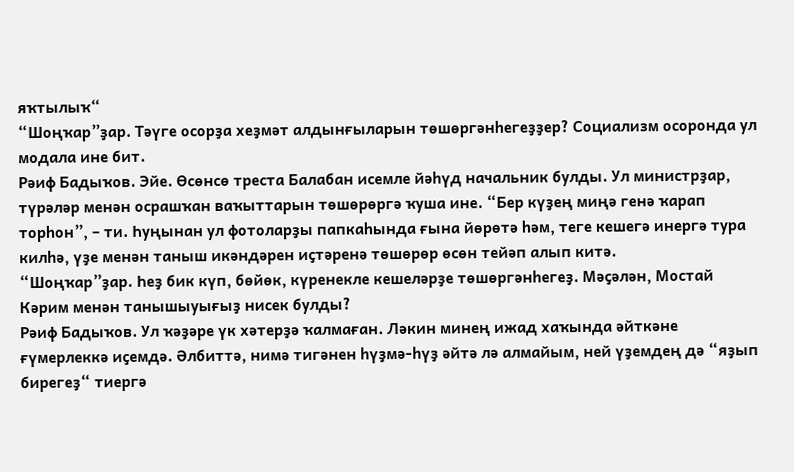яҡтылыҡ“
“Шоңҡар”ҙар. Тәүге осорҙа хеҙмәт алдынғыларын төшөргәнһегеҙҙер? Социализм осоронда ул модала ине бит.
Рәиф Бадыҡов. Эйе. Өсөнсө треста Балабан исемле йәһүд начальник булды. Ул министрҙар, түрәләр менән осрашҡан ваҡыттарын төшөрөргә ҡуша ине. “Бер күҙең миңә генә ҡарап торһон”, – ти. Һуңынан ул фотоларҙы папкаһында ғына йөрөтә һәм, теге кешегә инергә тура килһә, үҙе менән таныш икәндәрен иҫтәренә төшөрөр өсөн тейәп алып китә.
“Шоңҡар”ҙар. Һеҙ бик күп, бөйөк, күренекле кешеләрҙе төшөргәнһегеҙ. Мәҫәлән, Мостай Кәрим менән танышыуығыҙ нисек булды?
Рәиф Бадыҡов. Ул ҡәҙәре үк хәтерҙә ҡалмаған. Ләкин минең ижад хаҡында әйткәне ғүмерлеккә иҫемдә. Әлбиттә, нимә тигәнен һүҙмә-һүҙ әйтә лә алмайым, ней үҙемдең дә “яҙып бирегеҙ“ тиергә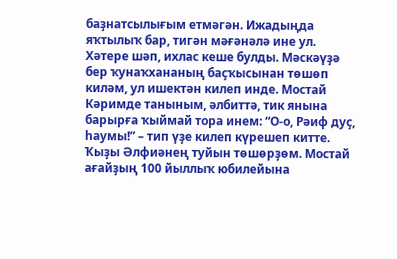баҙнатсылығым етмәгән. Ижадыңда яҡтылыҡ бар, тигән мәғәнәлә ине ул.
Хәтере шәп, ихлас кеше булды. Мәскәүҙә бер ҡунаҡхананың баҫҡысынан төшөп киләм, ул ишектән килеп инде. Мостай Кәримде таныным, әлбиттә, тик янына барырға ҡыймай тора инем: “О-о, Рәиф дуҫ, һаумы!” – тип үҙе килеп күрешеп китте.
Ҡыҙы Әлфиәнең туйын төшөрҙөм. Мостай ағайҙың 100 йыллыҡ юбилейына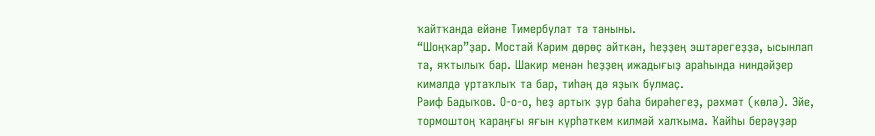ҡайтҡанда ейәне Тимербулат та таныны.
“Шоңҡар”ҙар. Мостай Кәрим дөрөҫ әйткән, һеҙҙең эштәрегеҙҙә, ысынлап та, яҡтылыҡ бар. Шакир менән һеҙҙең ижадығыҙ араһында ниндәйҙер кимәлдә уртаҡлыҡ та бар, тиһәң дә яҙыҡ булмаҫ.
Рәиф Бадыҡов. О-о-о, һеҙ артыҡ ҙур баһа бирәһегеҙ, рәхмәт (көлә). Эйе, тормоштоң ҡараңғы яғын күрһәткем килмәй халҡыма. Ҡайһы берәүҙәр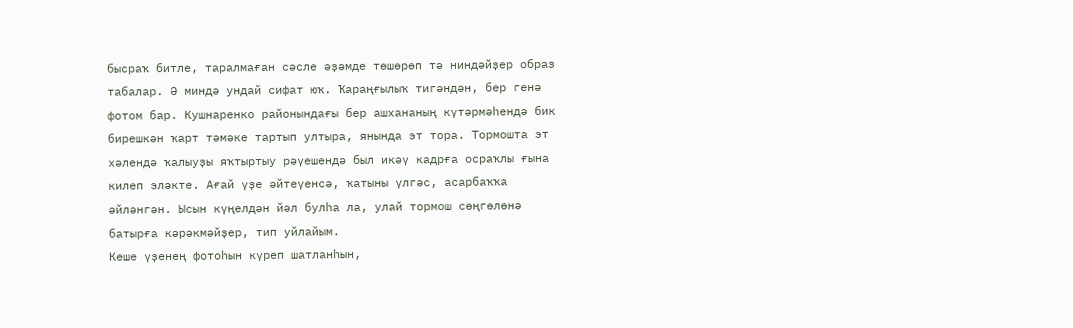бысраҡ битле, таралмаған сәсле әҙәмде төшөрөп тә ниндәйҙер образ табалар. Ә миндә ундай сифат юҡ. Ҡараңғылыҡ тигәндән, бер генә фотом бар. Кушнаренко районындағы бер ашхананың күтәрмәһендә бик бирешкән ҡарт тәмәке тартып ултыра, янында эт тора. Тормошта эт хәлендә ҡалыуҙы яҡтыртыу рәүешендә был икәү кадрға осраҡлы ғына килеп эләкте. Ағай үҙе әйтеүенсә, ҡатыны үлгәс, асарбаҡҡа әйләнгән. Ысын күңелдән йәл булһа ла, улай тормош сөңгөлөнә батырға кәрәкмәйҙер, тип уйлайым.
Кеше үҙенең фотоһын күреп шатланһын,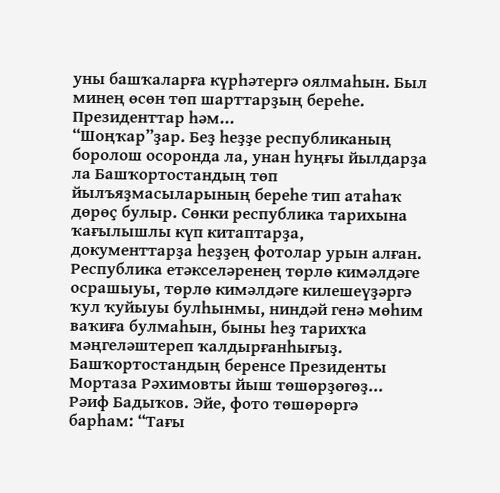уны башҡаларға күрһәтергә оялмаһын. Был минең өсөн төп шарттарҙың береһе.
Президенттар һәм...
“Шоңҡар”ҙар. Беҙ һеҙҙе республиканың боролош осоронда ла, унан һуңғы йылдарҙа ла Башҡортостандың төп йылъяҙмасыларының береһе тип атаһаҡ дөрөҫ булыр. Сөнки республика тарихына ҡағылышлы күп китаптарҙа, документтарҙа һеҙҙең фотолар урын алған. Республика етәкселәренең төрлө кимәлдәге осрашыуы, төрлө кимәлдәге килешеүҙәргә ҡул ҡуйыуы булһынмы, ниндәй генә мөһим ваҡиға булмаһын, быны һеҙ тарихҡа мәңгеләштереп ҡалдырғанһығыҙ. Башҡортостандың беренсе Президенты Мортаза Рәхимовты йыш төшөрҙөгөҙ...
Рәиф Бадыҡов. Эйе, фото төшөрөргә барһам: “Тағы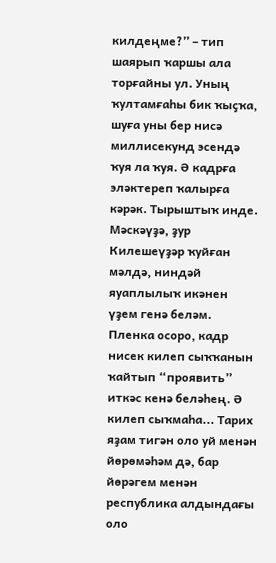килдеңме?” – тип шаярып ҡаршы ала торғайны ул. Уның ҡултамғаһы бик ҡыҫҡа, шуға уны бер нисә миллисекунд эсендә ҡуя ла ҡуя. Ә кадрға эләктереп ҡалырға кәрәк. Тырыштыҡ инде. Мәскәүҙә, ҙур Килешеүҙәр ҡуйған мәлдә, ниндәй яуаплылыҡ икәнен үҙем генә беләм. Пленка осоро, кадр нисек килеп сыҡҡанын ҡайтып “проявить” иткәс кенә беләһең. Ә килеп сыҡмаһа... Тарих яҙам тигән оло уй менән йөрөмәһәм дә, бар йөрәгем менән республика алдындағы оло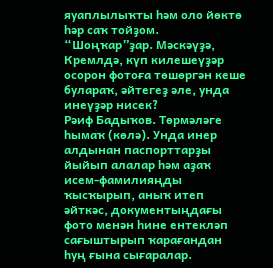яуаплылыҡты һәм оло йөктө һәр саҡ тойҙом.
“Шоңҡар”ҙар. Мәскәүҙә, Кремлдә, күп килешеүҙәр осорон фотоға төшөргән кеше булараҡ, әйтегеҙ әле, унда инеүҙәр нисек?
Рәиф Бадыҡов. Төрмәләге һымаҡ (көлә). Унда инер алдынан паспорттарҙы йыйып алалар һәм аҙаҡ исем-фамилияңды ҡысҡырып, аныҡ итеп әйткәс, документыңдағы фото менән һине ентекләп сағыштырып ҡарағандан һуң ғына сығаралар.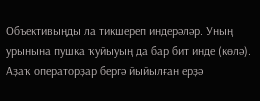Объективыңды ла тикшереп индерәләр. Уның урынына пушка ҡуйыуың да бар бит инде (көлә). Аҙаҡ операторҙар бергә йыйылған ерҙә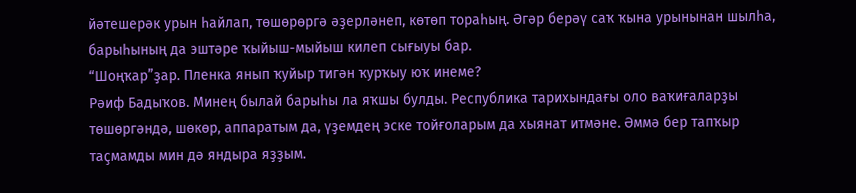йәтешерәк урын һайлап, төшөрөргә әҙерләнеп, көтөп тораһың. Әгәр берәү саҡ ҡына урынынан шылһа, барыһының да эштәре ҡыйыш-мыйыш килеп сығыуы бар.
“Шоңҡар”ҙар. Пленка янып ҡуйыр тигән ҡурҡыу юҡ инеме?
Рәиф Бадыҡов. Минең былай барыһы ла яҡшы булды. Республика тарихындағы оло ваҡиғаларҙы төшөргәндә, шөкөр, аппаратым да, үҙемдең эске тойғоларым да хыянат итмәне. Әммә бер тапҡыр таҫмамды мин дә яндыра яҙҙым.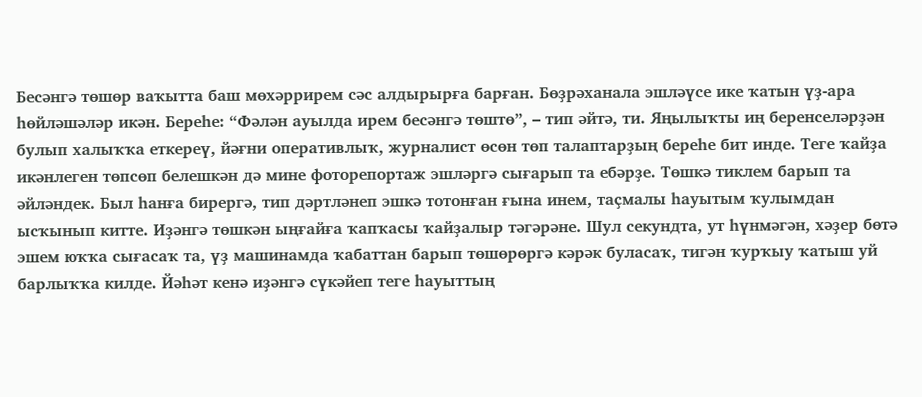Бесәнгә төшөр ваҡытта баш мөхәррирем сәс алдырырға барған. Бөҙрәханала эшләүсе ике ҡатын үҙ-ара һөйләшәләр икән. Береһе: “Фәлән ауылда ирем бесәнгә төштө”, – тип әйтә, ти. Яңылыҡты иң беренселәрҙән булып халыҡҡа еткереү, йәғни оперативлыҡ, журналист өсөн төп талаптарҙың береһе бит инде. Теге ҡайҙа икәнлеген төпсөп белешкән дә мине фоторепортаж эшләргә сығарып та ебәрҙе. Төшкә тиклем барып та әйләндек. Был һанға бирергә, тип дәртләнеп эшкә тотонған ғына инем, таҫмалы һауытым ҡулымдан ысҡынып китте. Иҙәнгә төшкән ыңғайға ҡапҡасы ҡайҙалыр тәгәрәне. Шул секундта, ут һүнмәгән, хәҙер бөтә эшем юҡҡа сығасаҡ та, үҙ машинамда ҡабаттан барып төшөрөргә кәрәк буласаҡ, тигән ҡурҡыу ҡатыш уй барлыҡҡа килде. Йәһәт кенә иҙәнгә сүкәйеп теге һауыттың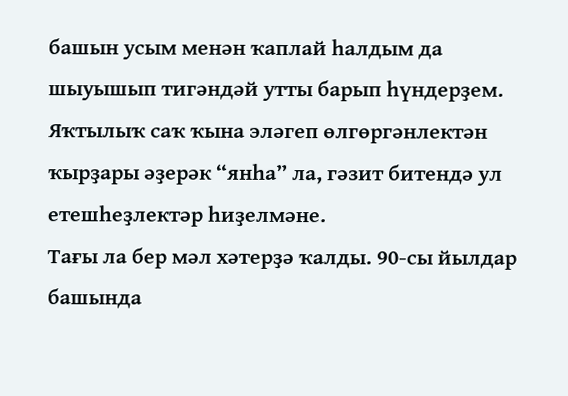башын усым менән ҡаплай һалдым да шыуышып тигәндәй утты барып һүндерҙем. Яҡтылыҡ саҡ ҡына эләгеп өлгөргәнлектән ҡырҙары әҙерәк “янһа” ла, гәзит битендә ул етешһеҙлектәр һиҙелмәне.
Тағы ла бер мәл хәтерҙә ҡалды. 90-сы йылдар башында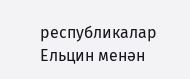республикалар Ельцин менән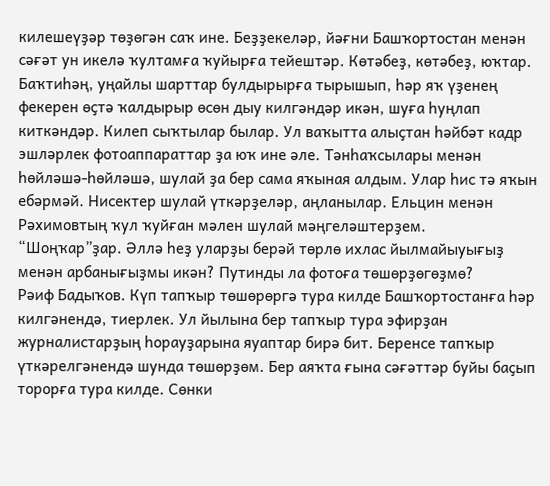килешеүҙәр төҙөгән саҡ ине. Беҙҙекеләр, йәғни Башҡортостан менән сәғәт ун икелә ҡултамға ҡуйырға тейештәр. Көтәбеҙ, көтәбеҙ, юҡтар. Баҡтиһәң, уңайлы шарттар булдырырға тырышып, һәр яҡ үҙенең фекерен өҫтә ҡалдырыр өсөн дыу килгәндәр икән, шуға һуңлап киткәндәр. Килеп сыҡтылар былар. Ул ваҡытта алыҫтан һәйбәт кадр эшләрлек фотоаппараттар ҙа юҡ ине әле. Тәнһаҡсылары менән һөйләшә-һөйләшә, шулай ҙа бер сама яҡыная алдым. Улар һис тә яҡын ебәрмәй. Нисектер шулай үткәрҙеләр, аңланылар. Ельцин менән Рәхимовтың ҡул ҡуйған мәлен шулай мәңгеләштерҙем.
“Шоңҡар”ҙар. Әллә һеҙ уларҙы берәй төрлө ихлас йылмайыуығыҙ менән арбанығыҙмы икән? Путинды ла фотоға төшөрҙөгөҙмө?
Рәиф Бадыҡов. Күп тапҡыр төшөрөргә тура килде Башҡортостанға һәр килгәнендә, тиерлек. Ул йылына бер тапҡыр тура эфирҙан журналистарҙың һорауҙарына яуаптар бирә бит. Беренсе тапҡыр үткәрелгәнендә шунда төшөрҙөм. Бер аяҡта ғына сәғәттәр буйы баҫып торорға тура килде. Сөнки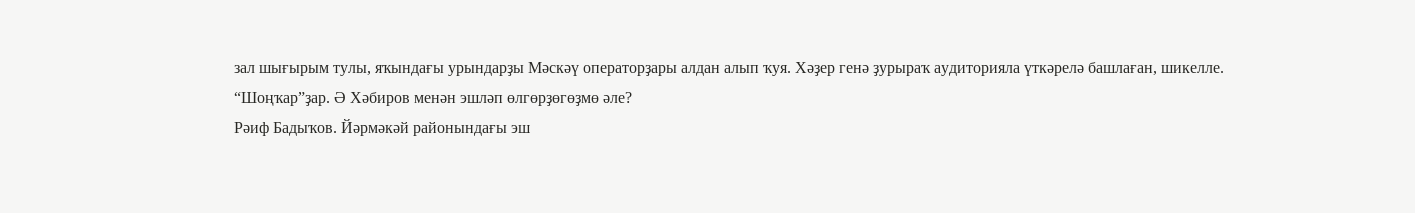зал шығырым тулы, яҡындағы урындарҙы Мәскәү операторҙары алдан алып ҡуя. Хәҙер генә ҙурыраҡ аудиторияла үткәрелә башлаған, шикелле.
“Шоңҡар”ҙар. Ә Хәбиров менән эшләп өлгөрҙөгөҙмө әле?
Рәиф Бадыҡов. Йәрмәкәй районындағы эш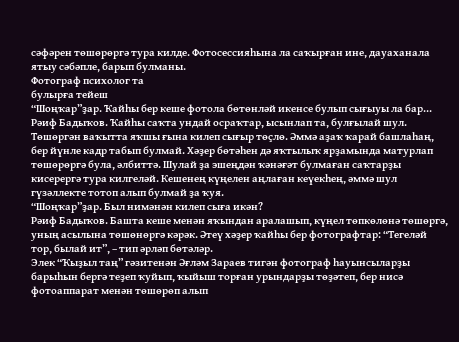сәфәрен төшөрөргә тура килде. Фотосессияһына ла саҡырған ине, дауаханала ятыу сәбәпле, барып булманы.
Фотограф психолог та
булырға тейеш
“Шоңҡар”ҙар. Ҡайһы бер кеше фотола бөтөнләй икенсе булып сығыуы ла бар...
Рәиф Бадыҡов. Ҡайһы саҡта ундай осраҡтар, ысынлап та, булғылай шул. Төшөргән ваҡытта яҡшы ғына килеп сығыр төҫлө. Әммә аҙаҡ ҡарай башлаһаң, бер йүнле кадр табып булмай. Хәҙер бөтәһен дә яҡтылыҡ ярҙамында матурлап төшөрөргә була, әлбиттә. Шулай ҙа эшеңдән ҡәнәғәт булмаған саҡтарҙы кисерергә тура килгеләй. Кешенең күңелен аңлаған кеүекһең, әммә шул гүзәллекте тотоп алып булмай ҙа ҡуя.
“Шоңҡар”ҙар. Был нимәнән килеп сыға икән?
Рәиф Бадыҡов. Башта кеше менән яҡындан аралашып, күңел төпкөлөнә төшөргә, уның асылына төшөнөргә кәрәк. Әтеү хәҙер ҡайһы бер фотографтар: “Тегеләй тор, былай ит”, – тип әрләп бөтәләр.
Элек “Ҡыҙыл таң” гәзитенән Әғләм Зараев тигән фотограф һауынсыларҙы барыһын бергә теҙеп ҡуйып, ҡыйыш торған урындарҙы төҙәтеп, бер нисә фотоаппарат менән төшөрөп алып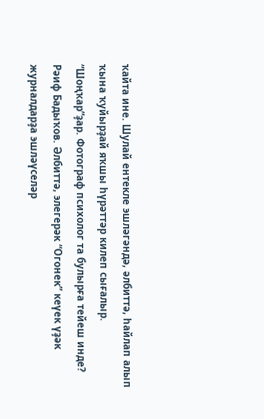ҡайта ине. Шулай ентекле эшләгәндә, әлбиттә, һайлап алып ҡына ҡуйырҙай яҡшы һүрәттәр килеп сығалыр.
“Шоңҡар”ҙар. Фотограф психолог та булырға тейеш инде?
Рәиф Бадыҡов. Әлбиттә, элегерәк “Огонек” кеүек үҙәк журналдарҙа эшләүселәр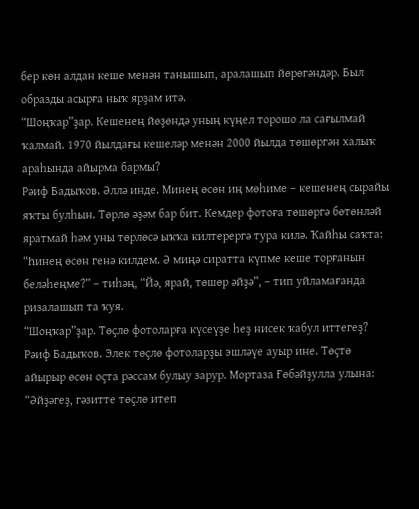бер көн алдан кеше менән танышып, аралашып йөрөгәндәр. Был образды асырға ныҡ ярҙам итә.
“Шоңҡар”ҙар. Кешенең йөҙөндә уның күңел торошо ла сағылмай ҡалмай. 1970 йылдағы кешеләр менән 2000 йылда төшөргән халыҡ араһында айырма бармы?
Рәиф Бадыҡов. Әллә инде. Минең өсөн иң мөһиме – кешенең сырайы яҡты булһын. Төрлө әҙәм бар бит. Кемдер фотоға төшөргә бөтөнләй яратмай һәм уны төрлөсә ыҡҡа килтерергә тура килә. Ҡайһы саҡта: “Һинең өсөн генә килдем. Ә миңә сиратта күпме кеше торғанын беләһеңме?” – тиһәң, “Йә, ярай, төшөр әйҙә”, – тип уйламағанда ризалашып та ҡуя.
“Шоңҡар”ҙар. Төҫлө фотоларға күсеүҙе һеҙ нисек ҡабул иттегеҙ?
Рәиф Бадыҡов. Элек төҫлө фотоларҙы эшләүе ауыр ине. Төҫтө айырыр өсөн оҫта рәссам булыу зарур. Мортаза Ғөбәйҙулла улына: “Әйҙәгеҙ, гәзитте төҫлө итеп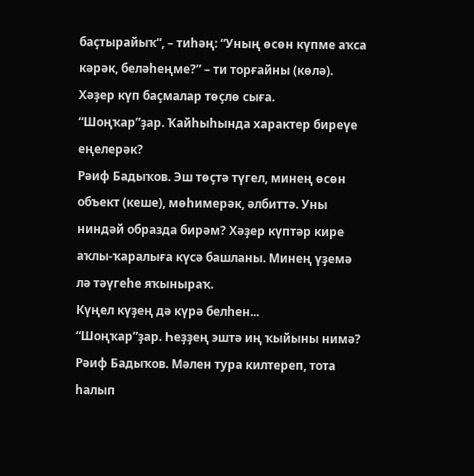баҫтырайыҡ“, – тиһәң: “Уның өсөн күпме аҡса кәрәк, беләһеңме?” – ти торғайны (көлә). Хәҙер күп баҫмалар төҫлө сыға.
“Шоңҡар”ҙар. Ҡайһыһында характер биреүе еңелерәк?
Рәиф Бадыҡов. Эш төҫтә түгел, минең өсөн объект (кеше), мөһимерәк, әлбиттә. Уны ниндәй образда бирәм? Хәҙер күптәр кире аҡлы-ҡаралыға күсә башланы. Минең үҙемә лә тәүгеһе яҡыныраҡ.
Күңел күҙең дә күрә белһен...
“Шоңҡар”ҙар. Һеҙҙең эштә иң ҡыйыны нимә?
Рәиф Бадыҡов. Мәлен тура килтереп, тота һалып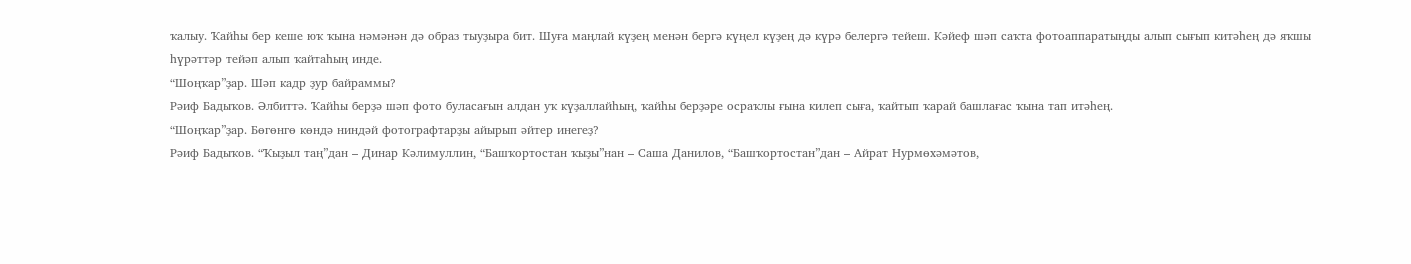ҡалыу. Ҡайһы бер кеше юҡ ҡына нәмәнән дә образ тыуҙыра бит. Шуға маңлай күҙең менән бергә күңел күҙең дә күрә белергә тейеш. Кәйеф шәп саҡта фотоаппаратыңды алып сығып китәһең дә яҡшы һүрәттәр тейәп алып ҡайтаһың инде.
“Шоңҡар”ҙар. Шәп кадр ҙур байраммы?
Рәиф Бадыҡов. Әлбиттә. Ҡайһы берҙә шәп фото буласағын алдан уҡ күҙаллайһың, ҡайһы берҙәре осраҡлы ғына килеп сыға, ҡайтып ҡарай башлағас ҡына тап итәһең.
“Шоңҡар”ҙар. Бөгөнгө көндә ниндәй фотографтарҙы айырып әйтер инегеҙ?
Рәиф Бадыҡов. “Ҡыҙыл таң”дан – Динар Кәлимуллин, “Башҡортостан ҡыҙы”нан – Саша Данилов, “Башҡортостан”дан – Айрат Нурмөхәмәтов,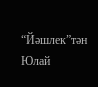“Йәшлек”тән Юлай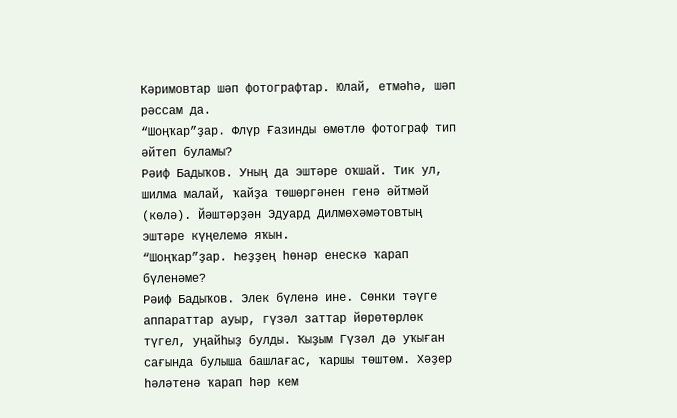Кәримовтар шәп фотографтар. Юлай, етмәһә, шәп рәссам да.
“Шоңҡар”ҙар. Флүр Ғазинды өмөтлө фотограф тип әйтеп буламы?
Рәиф Бадыҡов. Уның да эштәре оҡшай. Тик ул, шилма малай, ҡайҙа төшөргәнен генә әйтмәй (көлә). Йәштәрҙән Эдуард Дилмөхәмәтовтың эштәре күңелемә яҡын.
“Шоңҡар”ҙар. Һеҙҙең һөнәр енескә ҡарап бүленәме?
Рәиф Бадыҡов. Элек бүленә ине. Сөнки тәүге аппараттар ауыр, гүзәл заттар йөрөтөрлөк түгел, уңайһыҙ булды. Ҡыҙым Гүзәл дә уҡыған сағында булыша башлағас, ҡаршы төштөм. Хәҙер һәләтенә ҡарап һәр кем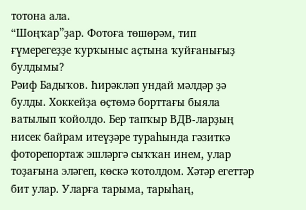тотона ала.
“Шоңҡар”ҙар. Фотоға төшөрәм, тип ғүмерегеҙҙе ҡурҡыныс аҫтына ҡуйғанығыҙ булдымы?
Рәиф Бадыҡов. Һирәкләп ундай мәлдәр ҙә булды. Хоккейҙа өҫтөмә борттағы быяла ватылып ҡойолдо. Бер тапҡыр ВДВ-ларҙың нисек байрам итеүҙәре тураһында гәзиткә фоторепортаж эшләргә сыҡҡан инем, улар тоҙағына эләгеп, көскә ҡотолдом. Хәтәр егеттәр бит улар. Уларға тарыма, тарыһаң,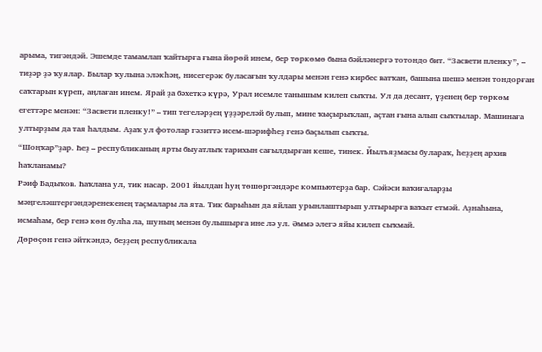арыма, тигәндәй. Эшемде тамамлап ҡайтырға ғына йөрөй инем, бер төркөмө бына бәйләнергә тотондо бит. “Засвети пленку”, – тиҙәр ҙә ҡуялар. Былар ҡулына эләкһәң, нисегерәк буласағын ҡулдары менән генә кирбес ватҡан, башына шешә менән тондорған саҡтарын күреп, аңлаған инем. Ярай ҙа бәхеткә күрә, Урал исемле танышым килеп сыҡты. Ул да десант, үҙенең бер төркөм егеттәре менән: “Засвети пленку!” – тип тегеләрҙең үҙҙәреләй булып, мине ҡыҫырыҡлап, аҫтан ғына алып сыҡтылар. Машинаға ултырҙым да тая һалдым. Аҙаҡ ул фотолар гәзиттә исем-шәрифһеҙ генә баҫылып сыҡты.
“Шоңҡар”ҙар. Һеҙ – республиканың ярты быуатлыҡ тарихын сағылдырған кеше, тинек. Йылъяҙмасы булараҡ, һеҙҙең архив һаҡланамы?
Рәиф Бадыҡов. Һаҡлана ул, тик насар. 2001 йылдан һуң төшөргәндәре компьютерҙа бар. Сәйәси ваҡиғаларҙы мәңгеләштергәндәренекенең таҫмалары ла ята. Тик барыһын да яйлап урынлаштырып ултырырға ваҡыт етмәй. Аҙнаһына, исмаһам, бер генә көн булһа ла, шуның менән булышырға ине лә ул. Әммә әлегә яйы килеп сыҡмай.
Дөрөҫөн генә әйткәндә, беҙҙең республикала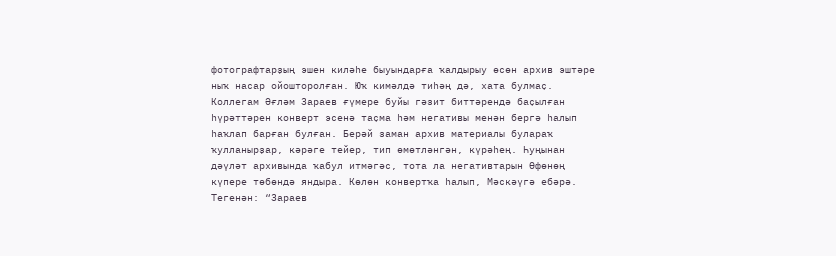фотографтарҙың эшен киләһе быуындарға ҡалдырыу өсөн архив эштәре ныҡ насар ойошторолған. Юҡ кимәлдә тиһәң дә, хата булмаҫ. Коллегам Әғләм Зараев ғүмере буйы гәзит биттәрендә баҫылған һүрәттәрен конверт эсенә таҫма һәм негативы менән бергә һалып һаҡлап барған булған. Берәй заман архив материалы булараҡ ҡулланырҙар, кәрәге тейер, тип өмөтләнгән, күрәһең. Һуңынан дәүләт архивында ҡабул итмәгәс, тота ла негативтарын Өфөнөң күпере төбөндә яндыра. Көлөн конвертҡа һалып, Мәскәүгә ебәрә. Тегенән: “Зараев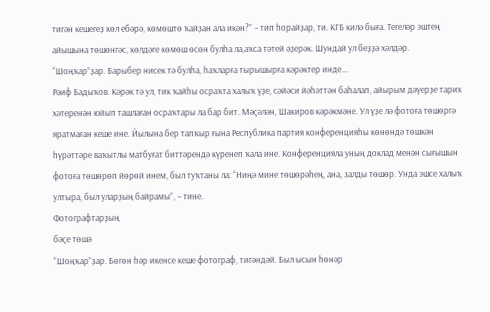тигән кешегеҙ көл ебәрә, көмөштө ҡайҙан ала икән?” – тип һорайҙар, ти. КГБ килә быға. Тегеләр эштең айышына төшөнгәс, көлдәге көмөш өсөн булһа ла,аҡса тәтей әҙерәк. Шундай ул беҙҙә хәлдәр.
“Шоңҡар”ҙар. Барыбер нисек тә булһа, һаҡларға тырышырға кәрәктер инде...
Рәиф Бадыҡов. Кәрәк тә ул, тик ҡайһы осраҡта халыҡ үҙе, сәйәси йәһәттән баһалап, айырым дәүерҙе тарих хәтеренән юйып ташлаған осраҡтары ла бар бит. Мәҫәлән, Шакиров кәрәкмәне. Ул үҙе лә фотоға төшөргә яратмаған кеше ине. Йылына бер тапҡыр ғына Республика партия конференцияһы көнөндә төшкән һүрәттәре ваҡытлы матбуғат биттәрендә күренеп ҡала ине. Конференцияла уның доклад менән сығышын фотоға төшөрөп йөрөй инем, был туҡтаны ла: “Ниңә мине төшөрәһең, ана, залды төшөр. Унда эшсе халыҡ ултыра, был уларҙың байрамы”, – тине.
Фотографтарҙың
бәҫе төшә
“Шоңҡар”ҙар. Бөгөн һәр икенсе кеше фотограф, тигәндәй. Был ысын һөнәр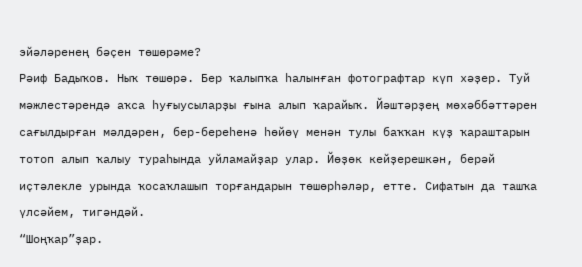эйәләренең бәҫен төшөрәме?
Рәиф Бадыҡов. Ныҡ төшөрә. Бер ҡалыпҡа һалынған фотографтар күп хәҙер. Туй мәжлестәрендә аҡса һуғыусыларҙы ғына алып ҡарайыҡ. Йәштәрҙең мөхәббәттәрен сағылдырған мәлдәрен, бер-береһенә һөйөү менән тулы баҡҡан күҙ ҡараштарын тотоп алып ҡалыу тураһында уйламайҙар улар. Йөҙөк кейҙерешкән, берәй иҫтәлекле урында ҡосаҡлашып торғандарын төшөрһәләр, етте. Сифатын да ташҡа үлсәйем, тигәндәй.
“Шоңҡар”ҙар.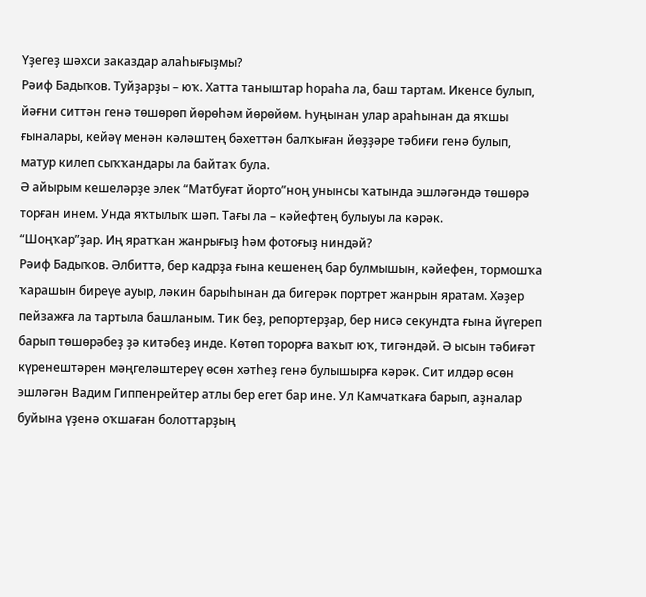Үҙегеҙ шәхси заказдар алаһығыҙмы?
Рәиф Бадыҡов. Туйҙарҙы – юҡ. Хатта таныштар һораһа ла, баш тартам. Икенсе булып, йәғни ситтән генә төшөрөп йөрөһәм йөрөйөм. Һуңынан улар араһынан да яҡшы ғыналары, кейәү менән кәләштең бәхеттән балҡыған йөҙҙәре тәбиғи генә булып, матур килеп сыҡҡандары ла байтаҡ була.
Ә айырым кешеләрҙе элек “Матбуғат йорто”ноң унынсы ҡатында эшләгәндә төшөрә торған инем. Унда яҡтылыҡ шәп. Тағы ла – кәйефтең булыуы ла кәрәк.
“Шоңҡар”ҙар. Иң яратҡан жанрығыҙ һәм фотоғыҙ ниндәй?
Рәиф Бадыҡов. Әлбиттә, бер кадрҙа ғына кешенең бар булмышын, кәйефен, тормошҡа ҡарашын биреүе ауыр, ләкин барыһынан да бигерәк портрет жанрын яратам. Хәҙер пейзажға ла тартыла башланым. Тик беҙ, репортерҙар, бер нисә секундта ғына йүгереп барып төшөрәбеҙ ҙә китәбеҙ инде. Көтөп торорға ваҡыт юҡ, тигәндәй. Ә ысын тәбиғәт күренештәрен мәңгеләштереү өсөн хәтһеҙ генә булышырға кәрәк. Сит илдәр өсөн эшләгән Вадим Гиппенрейтер атлы бер егет бар ине. Ул Камчаткаға барып, аҙналар буйына үҙенә оҡшаған болоттарҙың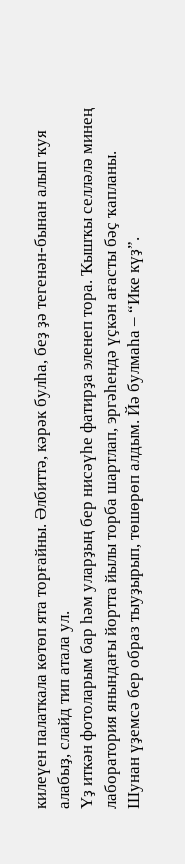килеүен палаткала көтөп ята торғайны. Әлбиттә, кәрәк булһа, беҙ ҙә тегенән-бынан алып ҡуя алабыҙ, слайд тип атала ул.
Үҙ иткән фотоларым бар һәм уларҙың бер нисәүһе фатирҙа эленеп тора. Ҡышҡы селләлә минең лаборатория янындағы йортта йылы торба шартлап, эргәһендә үҫкән ағасты бәҫ ҡапланы. Шунан үҙемсә бер образ тыуҙырып, төшөрөп алдым. Йә булмаһа – “Ике күҙ”.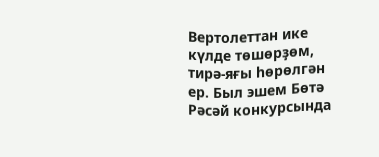Вертолеттан ике күлде төшөрҙөм, тирә-яғы һөрөлгән ер. Был эшем Бөтә Рәсәй конкурсында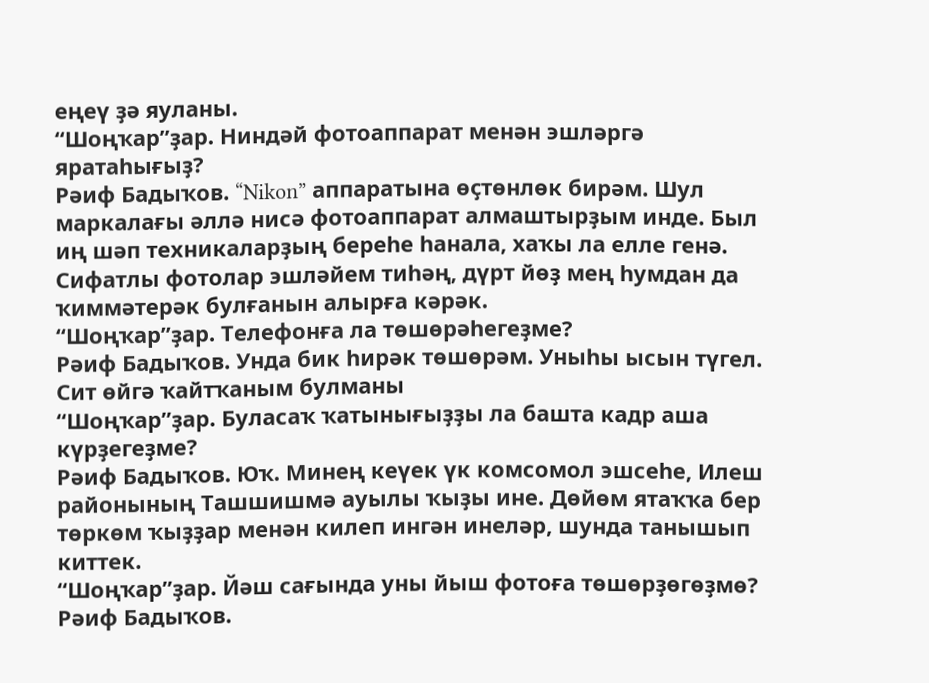еңеү ҙә яуланы.
“Шоңҡар”ҙар. Ниндәй фотоаппарат менән эшләргә яратаһығыҙ?
Рәиф Бадыҡов. “Nikon” аппаратына өҫтөнлөк бирәм. Шул маркалағы әллә нисә фотоаппарат алмаштырҙым инде. Был иң шәп техникаларҙың береһе һанала, хаҡы ла елле генә. Сифатлы фотолар эшләйем тиһәң, дүрт йөҙ мең һумдан да ҡиммәтерәк булғанын алырға кәрәк.
“Шоңҡар”ҙар. Телефонға ла төшөрәһегеҙме?
Рәиф Бадыҡов. Унда бик һирәк төшөрәм. Уныһы ысын түгел.
Сит өйгә ҡайтҡаным булманы
“Шоңҡар”ҙар. Буласаҡ ҡатынығыҙҙы ла башта кадр аша күрҙегеҙме?
Рәиф Бадыҡов. Юҡ. Минең кеүек үк комсомол эшсеһе, Илеш районының Ташшишмә ауылы ҡыҙы ине. Дөйөм ятаҡҡа бер төркөм ҡыҙҙар менән килеп ингән инеләр, шунда танышып киттек.
“Шоңҡар”ҙар. Йәш сағында уны йыш фотоға төшөрҙөгөҙмө?
Рәиф Бадыҡов.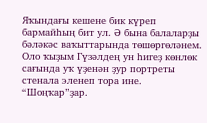Яҡындағы кешене бик күреп бармайһың бит ул. Ә бына балаларҙы бәләкәс ваҡыттарында төшөргөләнем. Оло ҡыҙым Гүзәлдең ун һигеҙ көнлөк сағында уҡ үҙенән ҙур портреты стенала эленеп тора ине.
“Шоңҡар”ҙар.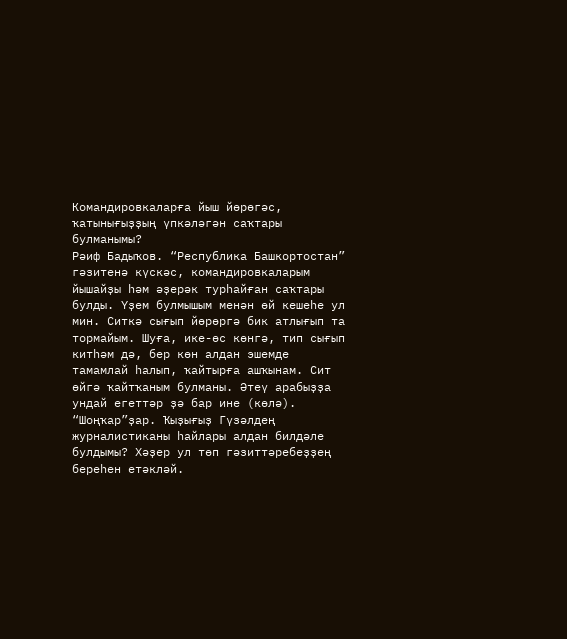Командировкаларға йыш йөрөгәс, ҡатынығыҙҙың үпкәләгән саҡтары булманымы?
Рәиф Бадыҡов. “Республика Башкортостан” гәзитенә күскәс, командировкаларым йышайҙы һәм әҙерәк турһайған саҡтары булды. Үҙем булмышым менән өй кешеһе ул мин. Ситкә сығып йөрөргә бик атлығып та тормайым. Шуға, ике-өс көнгә, тип сығып китһәм дә, бер көн алдан эшемде тамамлай һалып, ҡайтырға ашҡынам. Сит өйгә ҡайтҡаным булманы. Әтеү арабыҙҙа ундай егеттәр ҙә бар ине (көлә).
“Шоңҡар”ҙар. Ҡыҙығыҙ Гүзәлдең журналистиканы һайлары алдан билдәле булдымы? Хәҙер ул төп гәзиттәребеҙҙең береһен етәкләй.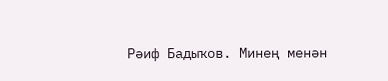Рәиф Бадыҡов. Минең менән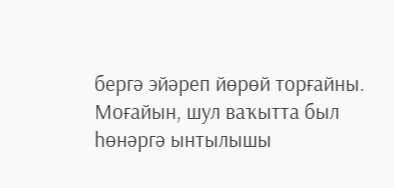бергә эйәреп йөрөй торғайны. Моғайын, шул ваҡытта был һөнәргә ынтылышы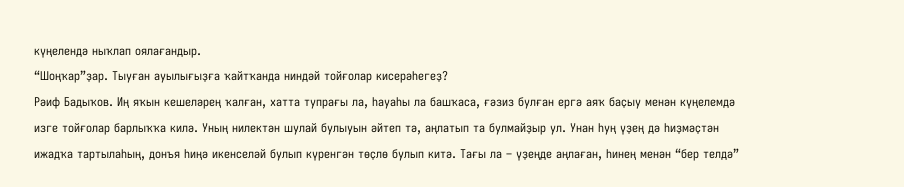күңелендә ныҡлап оялағандыр.
“Шоңҡар”ҙар. Тыуған ауылығыҙға ҡайтҡанда ниндәй тойғолар кисерәһегеҙ?
Рәиф Бадыҡов. Иң яҡын кешеләрең ҡалған, хатта тупрағы ла, һауаһы ла башҡаса, ғәзиз булған ергә аяҡ баҫыу менән күңелемдә изге тойғолар барлыҡҡа килә. Уның нилектән шулай булыуын әйтеп тә, аңлатып та булмайҙыр ул. Унан һуң үҙең дә һиҙмәҫтән ижадҡа тартылаһың, донъя һиңә икенселәй булып күренгән төҫлө булып китә. Тағы ла – үҙеңде аңлаған, һинең менән “бер телдә”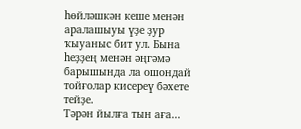һөйләшкән кеше менән аралашыуы үҙе ҙур ҡыуаныс бит ул. Бына һеҙҙең менән әңгәмә барышында ла ошондай тойғолар кисереү бәхете тейҙе.
Тәрән йылға тын аға...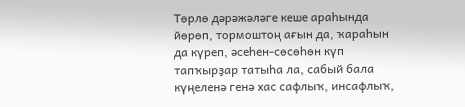Төрлө дәрәжәләге кеше араһында йөрөп, тормоштоң ағын да, ҡараһын да күреп, әсеһен-сөсөһөн күп тапҡырҙар татыһа ла, сабый бала күңеленә генә хас сафлыҡ, инсафлыҡ,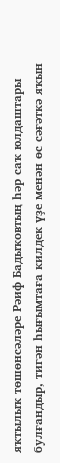яҡтылыҡ төшөнсәләре Рәиф Бадыҡовтың һәр саҡ юлдаштары булғандыр, тигән һығымтаға килдек үҙе менән өс сәғәткә яҡын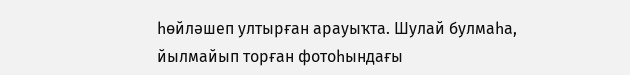һөйләшеп ултырған арауыҡта. Шулай булмаһа, йылмайып торған фотоһындағы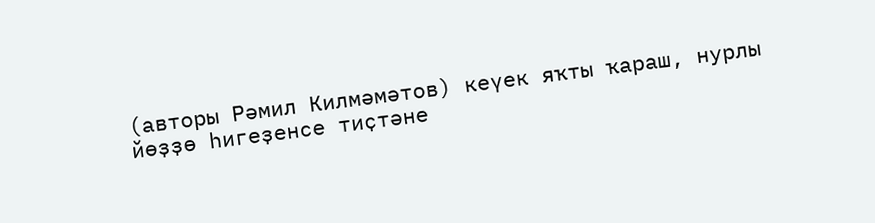(авторы Рәмил Килмәмәтов) кеүек яҡты ҡараш, нурлы йөҙҙө һигеҙенсе тиҫтәне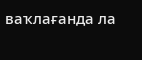ваҡлағанда ла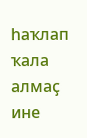һаҡлап ҡала алмаҫ ине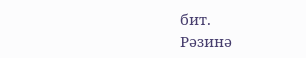бит.
Рәзинә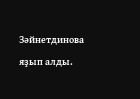Зәйнетдинова
яҙып алды.